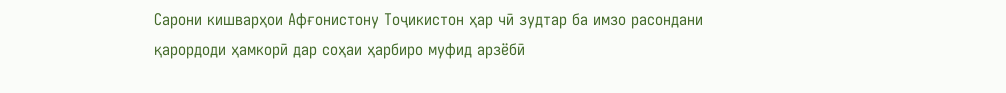Сарони кишварҳои Афғонистону Тоҷикистон ҳар чӣ зудтар ба имзо расондани қарордоди ҳамкорӣ дар соҳаи ҳарбиро муфид арзёбӣ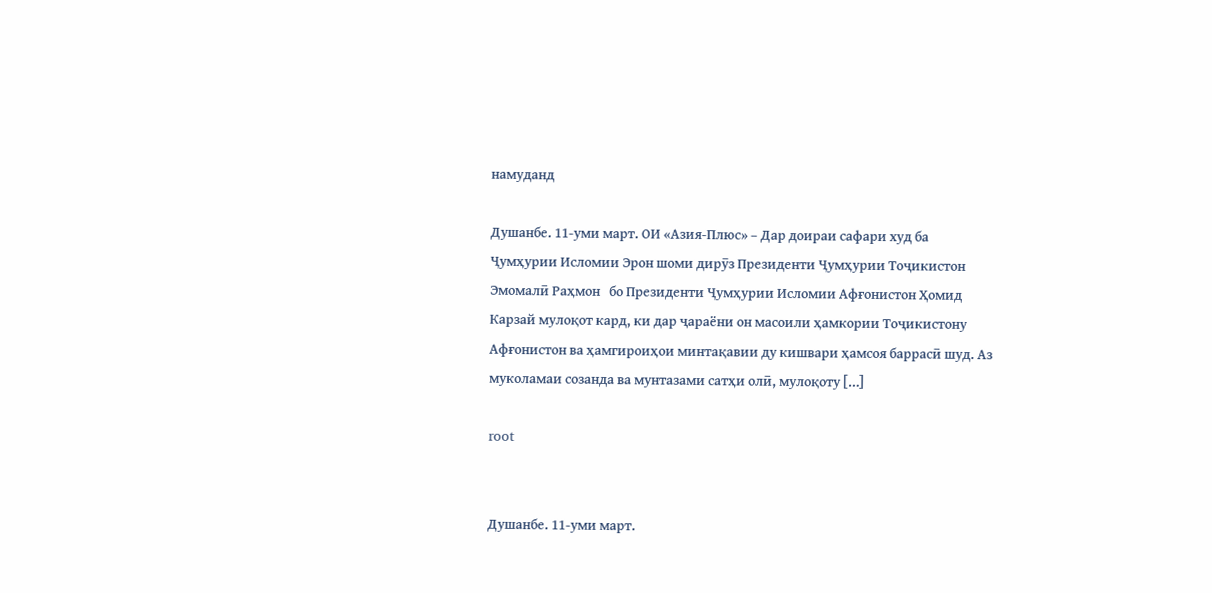намуданд

Душанбе. 11-уми март. ОИ «Азия-Плюс» – Дар доираи сафари худ ба Ҷумҳурии Исломии Эрон шоми дирӯз Президенти Ҷумҳурии Тоҷикистон Эмомалӣ Раҳмон   бо Президенти Ҷумҳурии Исломии Афғонистон Ҳомид Карзай мулоқот кард, ки дар ҷараёни он масоили ҳамкории Тоҷикистону Афғонистон ва ҳамгироиҳои минтақавии ду кишвари ҳамсоя баррасӣ шуд. Аз муколамаи созанда ва мунтазами сатҳи олӣ, мулоқоту […]

root


Душанбе. 11-уми март.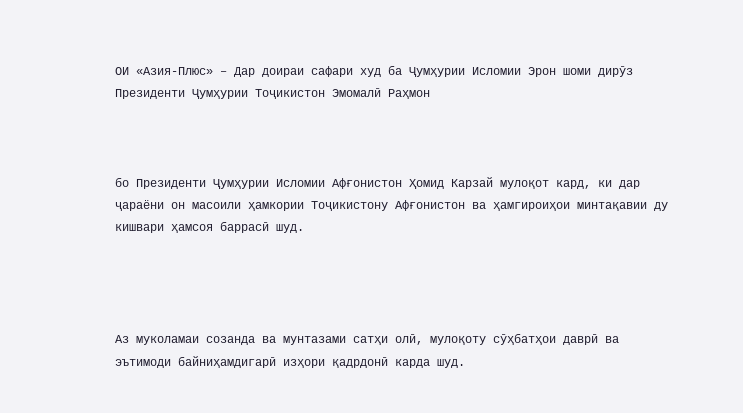ОИ «Азия-Плюс» – Дар доираи сафари худ ба Ҷумҳурии Исломии Эрон шоми дирӯз Президенти Ҷумҳурии Тоҷикистон Эмомалӣ Раҳмон



бо Президенти Ҷумҳурии Исломии Афғонистон Ҳомид Карзай мулоқот кард, ки дар ҷараёни он масоили ҳамкории Тоҷикистону Афғонистон ва ҳамгироиҳои минтақавии ду кишвари ҳамсоя баррасӣ шуд.




Аз муколамаи созанда ва мунтазами сатҳи олӣ, мулоқоту сӯҳбатҳои даврӣ ва эътимоди байниҳамдигарӣ изҳори қадрдонӣ карда шуд.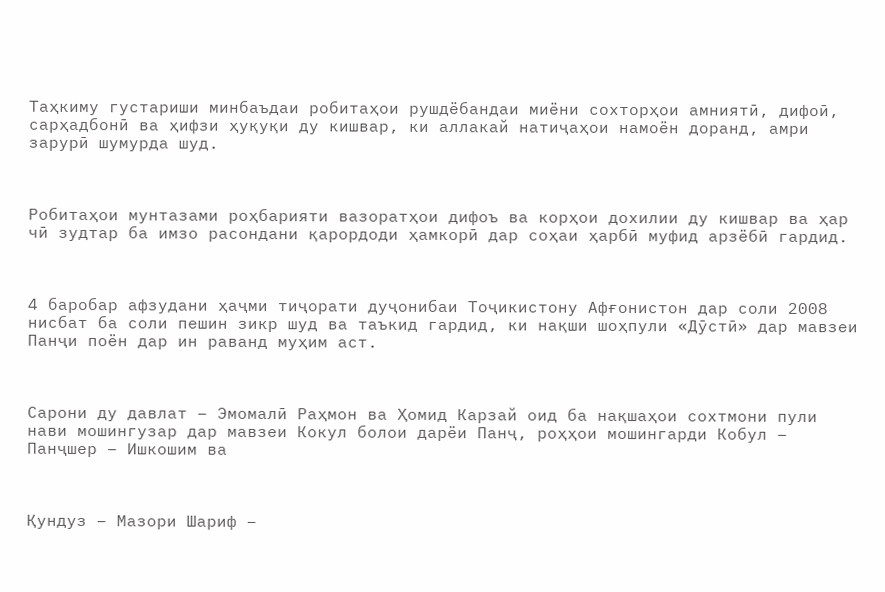Таҳкиму густариши минбаъдаи робитаҳои рушдёбандаи миёни сохторҳои амниятӣ, дифоӣ, сарҳадбонӣ ва ҳифзи ҳуқуқи ду кишвар, ки аллакай натиҷаҳои намоён доранд, амри зарурӣ шумурда шуд.



Робитаҳои мунтазами роҳбарияти вазоратҳои дифоъ ва корҳои дохилии ду кишвар ва ҳар чӣ зудтар ба имзо расондани қарордоди ҳамкорӣ дар соҳаи ҳарбӣ муфид арзёбӣ гардид.



4 баробар афзудани ҳаҷми тиҷорати дуҷонибаи Тоҷикистону Афғонистон дар соли 2008 нисбат ба соли пешин зикр шуд ва таъкид гардид, ки нақши шоҳпули «Дӯстӣ» дар мавзеи Панҷи поён дар ин раванд муҳим аст.



Сарони ду давлат – Эмомалӣ Раҳмон ва Ҳомид Карзай оид ба нақшаҳои сохтмони пули нави мошингузар дар мавзеи Кокул болои дарёи Панҷ, роҳҳои мошингарди Кобул – Панҷшер – Ишкошим ва



Қундуз – Мазори Шариф –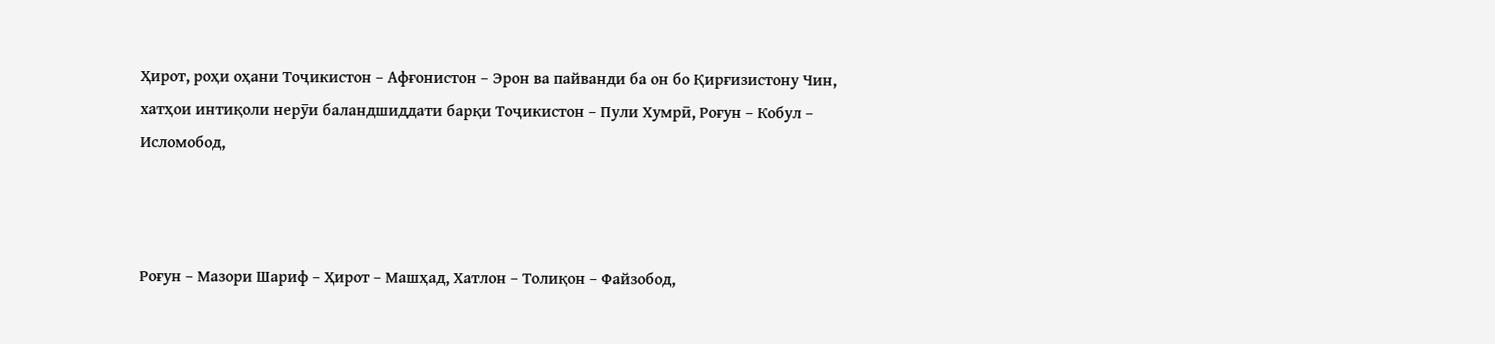Ҳирот, роҳи оҳани Тоҷикистон – Афғонистон – Эрон ва пайванди ба он бо Қирғизистону Чин, хатҳои интиқоли нерӯи баландшиддати барқи Тоҷикистон – Пули Хумрӣ, Роғун – Кобул – Исломобод,



Роғун – Мазори Шариф – Ҳирот – Машҳад, Хатлон – Толиқон – Файзобод,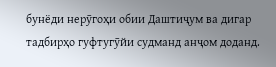бунёди нерӯгоҳи обии Даштиҷум ва дигар тадбирҳо гуфтугӯйи судманд анҷом доданд.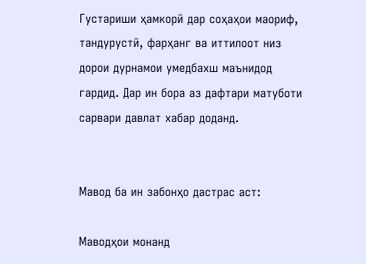Густариши ҳамкорӣ дар соҳаҳои маориф, тандурустӣ, фарҳанг ва иттилоот низ дорои дурнамои умедбахш маънидод гардид. Дар ин бора аз дафтари матуботи сарвари давлат хабар доданд.


Мавод ба ин забонҳо дастрас аст:

Маводҳои монанд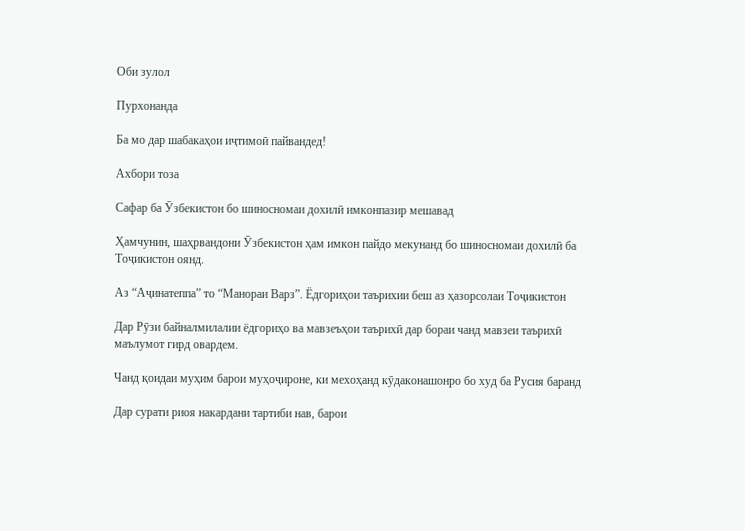Оби зулол

Пурхонанда

Ба мо дар шабакаҳои иҷтимоӣ пайвандед!

Ахбори тоза

Сафар ба Ӯзбекистон бо шиносномаи дохилӣ имконпазир мешавад

Ҳамчунин, шаҳрвандони Ӯзбекистон ҳам имкон пайдо мекунанд бо шиносномаи дохилӣ ба Тоҷикистон оянд.

Аз “Аҷинатеппа” то “Манораи Варз”. Ёдгориҳои таърихии беш аз ҳазорсолаи Тоҷикистон

Дар Рӯзи байналмилалии ёдгориҳо ва мавзеъҳои таърихӣ дар бораи чанд мавзеи таърихӣ маълумот гирд овардем.

Чанд қоидаи муҳим барои муҳоҷироне, ки мехоҳанд кӯдаконашонро бо худ ба Русия баранд

Дар сурати риоя накардани тартиби нав, барои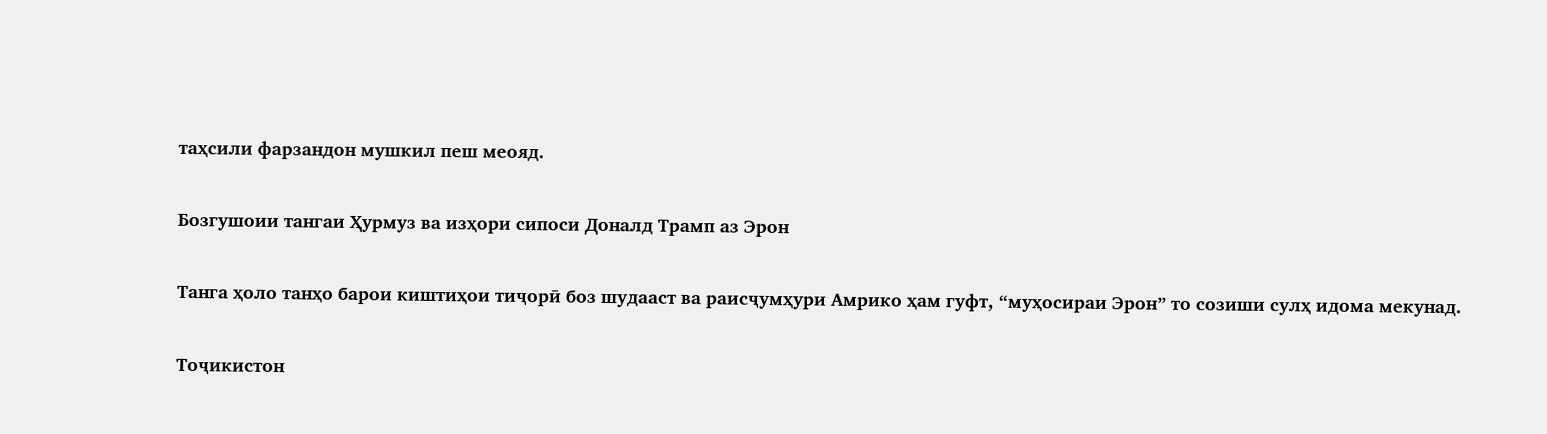таҳсили фарзандон мушкил пеш меояд.

Бозгушоии тангаи Ҳурмуз ва изҳори сипоси Доналд Трамп аз Эрон

Танга ҳоло танҳо барои киштиҳои тиҷорӣ боз шудааст ва раисҷумҳури Амрико ҳам гуфт, “муҳосираи Эрон” то созиши сулҳ идома мекунад.

Тоҷикистон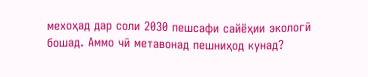мехоҳад дар соли 2030 пешсафи сайёҳии экологӣ бошад. Аммо чӣ метавонад пешниҳод кунад?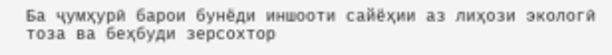Ба ҷумҳурӣ барои бунёди иншооти сайёҳии аз лиҳози экологӣ тоза ва беҳбуди зерсохтор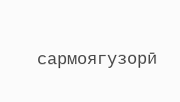сармоягузорӣ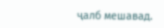ҷалб мешавад.